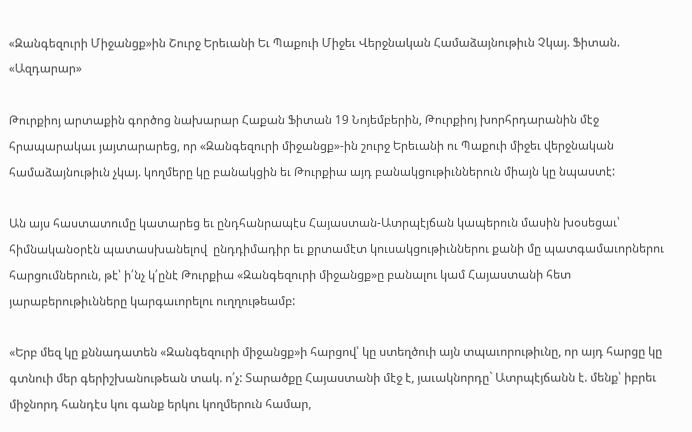«Զանգեզուրի Միջանցք»ին Շուրջ Երեւանի Եւ Պաքուի Միջեւ Վերջնական Համաձայնութիւն Չկայ. Ֆիտան. «Ազդարար»

Թուրքիոյ արտաքին գործոց նախարար Հաքան Ֆիտան 19 Նոյեմբերին, Թուրքիոյ խորհրդարանին մէջ հրապարակաւ յայտարարեց, որ «Զանգեզուրի միջանցք»-ին շուրջ Երեւանի ու Պաքուի միջեւ վերջնական համաձայնութիւն չկայ. կողմերը կը բանակցին եւ Թուրքիա այդ բանակցութիւններուն միայն կը նպաստէ:

Ան այս հաստատումը կատարեց եւ ընդհանրապէս Հայաստան-Ատրպէյճան կապերուն մասին խօսեցաւ՝ հիմնականօրէն պատասխանելով  ընդդիմադիր եւ քրտամէտ կուսակցութիւններու քանի մը պատգամաւորներու հարցումներուն, թէ՝ ի՛նչ կ՛ընէ Թուրքիա «Զանգեզուրի միջանցք»ը բանալու կամ Հայաստանի հետ յարաբերութիւնները կարգաւորելու ուղղութեամբ:

«Երբ մեզ կը քննադատեն «Զանգեզուրի միջանցք»ի հարցով՝ կը ստեղծուի այն տպաւորութիւնը, որ այդ հարցը կը գտնուի մեր գերիշխանութեան տակ. ո՛չ: Տարածքը Հայաստանի մէջ է, յաւակնորդը` Ատրպէյճանն է. մենք՝ իբրեւ միջնորդ հանդէս կու գանք երկու կողմերուն համար,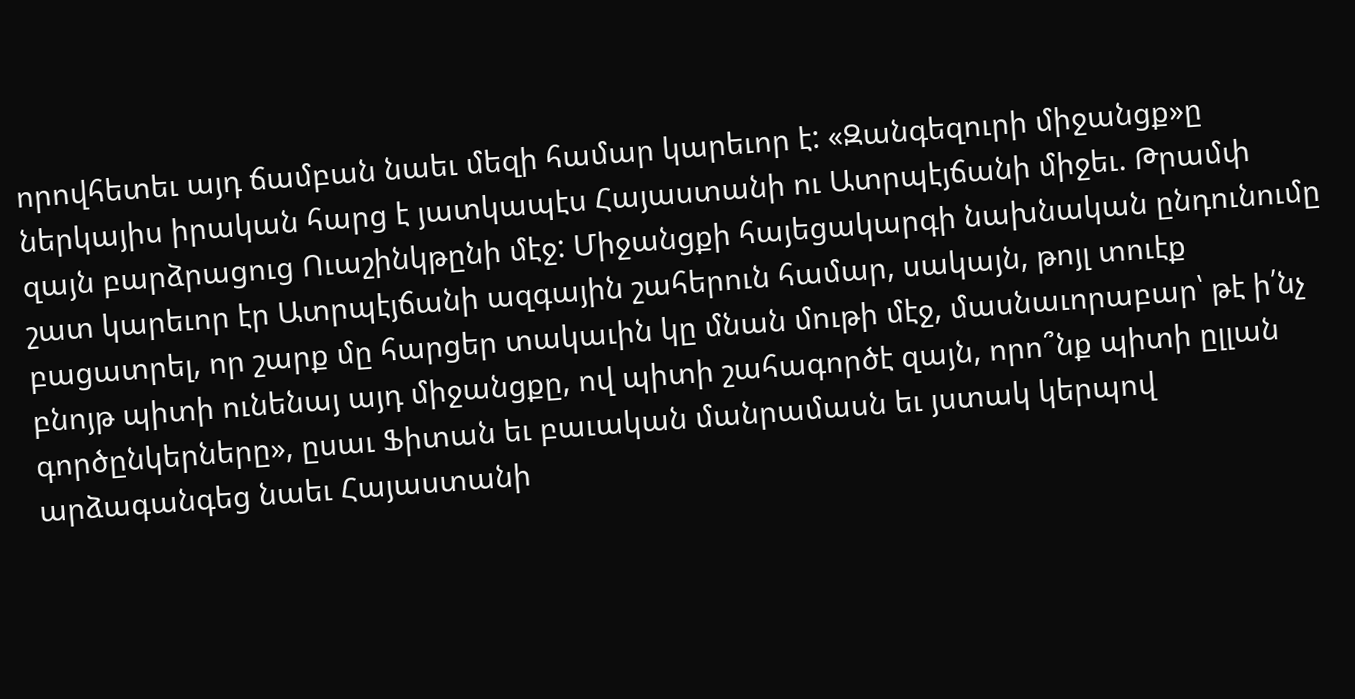որովհետեւ այդ ճամբան նաեւ մեզի համար կարեւոր է: «Զանգեզուրի միջանցք»ը ներկայիս իրական հարց է յատկապէս Հայաստանի ու Ատրպէյճանի միջեւ. Թրամփ զայն բարձրացուց Ուաշինկթընի մէջ: Միջանցքի հայեցակարգի նախնական ընդունումը շատ կարեւոր էր Ատրպէյճանի ազգային շահերուն համար, սակայն, թոյլ տուէք բացատրել, որ շարք մը հարցեր տակաւին կը մնան մութի մէջ, մասնաւորաբար՝ թէ ի՛նչ բնոյթ պիտի ունենայ այդ միջանցքը, ով պիտի շահագործէ զայն, որո՞նք պիտի ըլլան գործընկերները», ըսաւ Ֆիտան եւ բաւական մանրամասն եւ յստակ կերպով արձագանգեց նաեւ Հայաստանի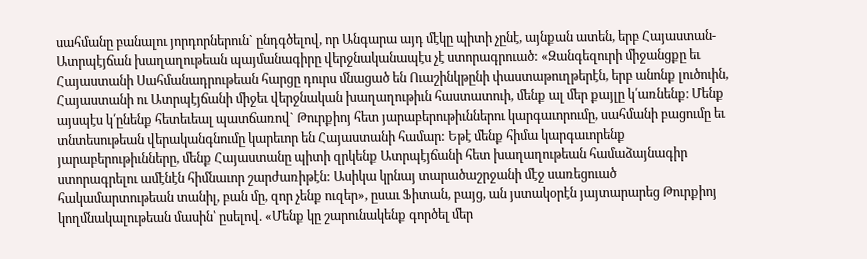սահմանը բանալու յորդորներուն` ընդգծելով, որ Անգարա այդ մէկը պիտի չընէ, այնքան ատեն, երբ Հայաստան-Ատրպէյճան խաղաղութեան պայմանագիրը վերջնականապէս չէ ստորագրուած: «Զանգեզուրի միջանցքը եւ Հայաստանի Սահմանադրութեան հարցը դուրս մնացած են Ուաշինկթընի փաստաթուղթերէն, երբ անոնք լուծուին, Հայաստանի ու Ատրպէյճանի միջեւ վերջնական խաղաղութիւն հաստատուի, մենք ալ մեր քայլը կ՛առնենք։ Մենք այսպէս կ՛ընենք հետեւեալ պատճառով` Թուրքիոյ հետ յարաբերութիւններու կարգաւորումը, սահմանի բացումը եւ տնտեսութեան վերականգնումը կարեւոր են Հայաստանի համար: Եթէ մենք հիմա կարգաւորենք յարաբերութիւնները, մենք Հայաստանը պիտի զրկենք Ատրպէյճանի հետ խաղաղութեան համաձայնագիր ստորագրելու ամէնէն հիմնաւոր շարժառիթէն: Ասիկա կրնայ տարածաշրջանի մէջ սառեցուած հակամարտութեան տանիլ, բան մը, զոր չենք ուզեր», ըսաւ Ֆիտան, բայց, ան յստակօրէն յայտարարեց Թուրքիոյ կողմնակալութեան մասին՝ ըսելով. «Մենք կը շարունակենք գործել մեր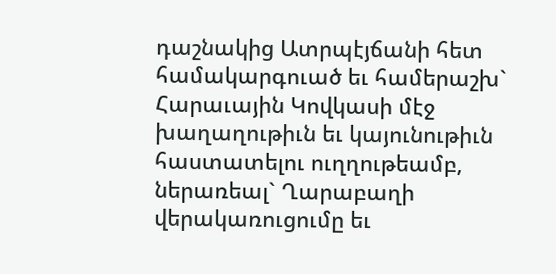դաշնակից Ատրպէյճանի հետ համակարգուած եւ համերաշխ` Հարաւային Կովկասի մէջ խաղաղութիւն եւ կայունութիւն հաստատելու ուղղութեամբ, ներառեալ` Ղարաբաղի վերակառուցումը եւ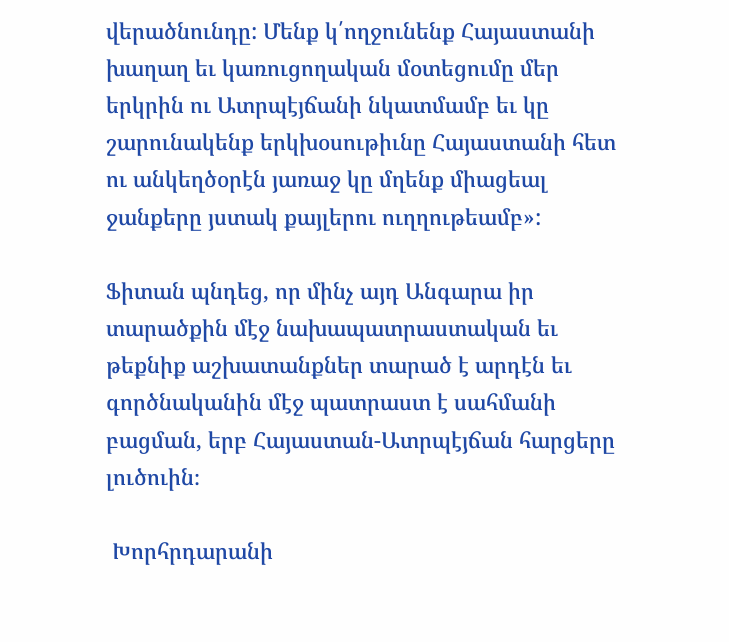վերածնունդը: Մենք կ՛ողջունենք Հայաստանի խաղաղ եւ կառուցողական մօտեցումը մեր երկրին ու Ատրպէյճանի նկատմամբ եւ կը շարունակենք երկխօսութիւնը Հայաստանի հետ ու անկեղծօրէն յառաջ կը մղենք միացեալ ջանքերը յստակ քայլերու ուղղութեամբ»:

Ֆիտան պնդեց, որ մինչ այդ Անգարա իր տարածքին մէջ նախապատրաստական եւ թեքնիք աշխատանքներ տարած է արդէն եւ գործնականին մէջ պատրաստ է սահմանի բացման, երբ Հայաստան-Ատրպէյճան հարցերը լուծուին։

 Խորհրդարանի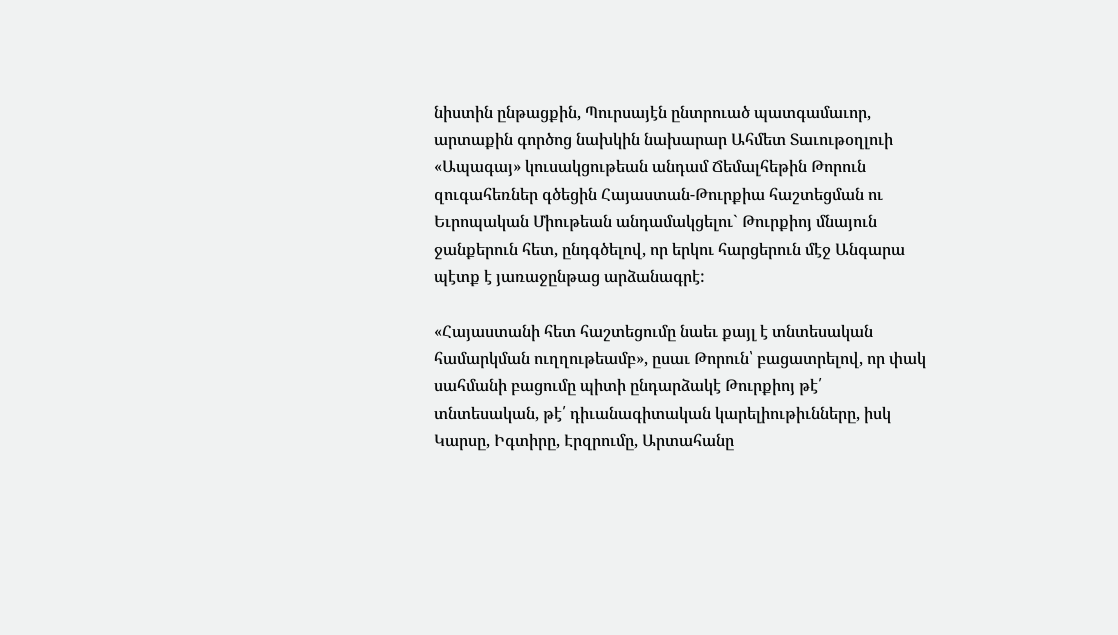նիստին ընթացքին, Պուրսայէն ընտրուած պատգամաւոր, արտաքին գործոց նախկին նախարար Ահմետ Տաւութօղլուի «Ապագայ» կուսակցութեան անդամ Ճեմալհեթին Թորուն զուգահեռներ գծեցին Հայաստան-Թուրքիա հաշտեցման ու Եւրոպական Միութեան անդամակցելու` Թուրքիոյ մնայուն ջանքերուն հետ, ընդգծելով, որ երկու հարցերուն մէջ Անգարա պէտք է յառաջընթաց արձանագրէ:

«Հայաստանի հետ հաշտեցումը նաեւ քայլ է տնտեսական համարկման ուղղութեամբ», ըսաւ Թորուն՝ բացատրելով, որ փակ սահմանի բացումը պիտի ընդարձակէ Թուրքիոյ թէ՛ տնտեսական, թէ՛ դիւանագիտական կարելիութիւնները, իսկ Կարսը, Իգտիրը, Էրզրումը, Արտահանը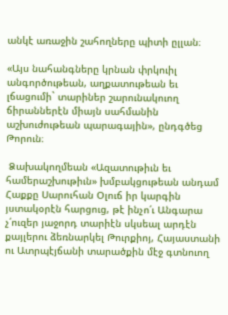անկէ առաջին շահողները պիտի ըլլան։

«Այս նահանգները կրնան փրկուիլ անգործութեան, աղքատութեան եւ լճացումի` տարիներ շարունակուող ճիրաններէն միայն սահմանին աշխուժութեան պարագային», ընդգծեց Թորուն։

 Ձախակողմեան «Ազատութիւն եւ համերաշխութիւն» խմբակցութեան անդամ Հաքքը Սարուհան Օլուճ իր կարգին յստակօրէն հարցուց, թէ ինչո՛ւ Անգարա չ՛ուզեր յաջորդ տարիէն սկսեալ արդէն քայլերու ձեռնարկել Թուրքիոյ, Հայաստանի ու Ատրպէյճանի տարածքին մէջ գտնուող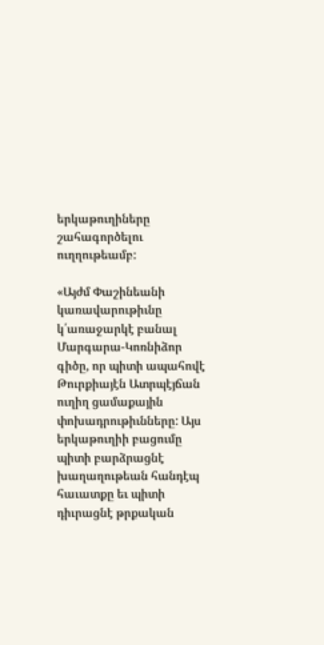երկաթուղիները շահագործելու ուղղութեամբ:

«Այժմ Փաշինեանի կառավարութիւնը կ՛առաջարկէ բանալ Մարգարա-Կոռնիձոր գիծը, որ պիտի ապահովէ Թուրքիայէն Ատրպէյճան ուղիղ ցամաքային փոխադրութիւնները: Այս երկաթուղիի բացումը պիտի բարձրացնէ խաղաղութեան հանդէպ հաւատքը եւ պիտի դիւրացնէ թրքական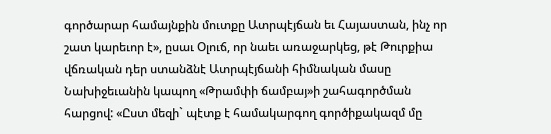գործարար համայնքին մուտքը Ատրպէյճան եւ Հայաստան, ինչ որ շատ կարեւոր է», ըսաւ Օլուճ, որ նաեւ առաջարկեց, թէ Թուրքիա վճռական դեր ստանձնէ Ատրպէյճանի հիմնական մասը Նախիջեւանին կապող «Թրամփի ճամբայ»ի շահագործման հարցով: «Ըստ մեզի` պէտք է համակարգող գործիքակազմ մը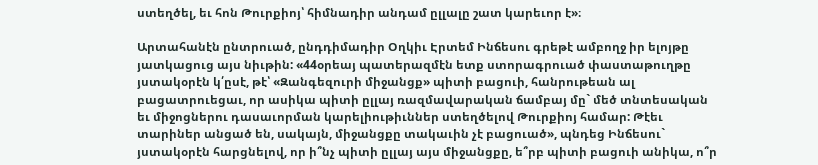ստեղծել, եւ հոն Թուրքիոյ՝ հիմնադիր անդամ ըլլալը շատ կարեւոր է»։

Արտահանէն ընտրուած, ընդդիմադիր Օղկիւ Էրտեմ Ինճեսու գրեթէ ամբողջ իր ելոյթը յատկացուց այս նիւթին: «44օրեայ պատերազմէն ետք ստորագրուած փաստաթուղթը յստակօրէն կ՛ըսէ, թէ՝ «Զանգեզուրի միջանցք» պիտի բացուի, հանրութեան ալ բացատրուեցաւ, որ ասիկա պիտի ըլլայ ռազմավարական ճամբայ մը` մեծ տնտեսական եւ միջոցներու դասաւորման կարելիութիւններ ստեղծելով Թուրքիոյ համար: Թէեւ տարիներ անցած են, սակայն, միջանցքը տակաւին չէ բացուած», պնդեց Ինճեսու` յստակօրէն հարցնելով, որ ի՞նչ պիտի ըլլայ այս միջանցքը, ե՞րբ պիտի բացուի անիկա, ո՞ր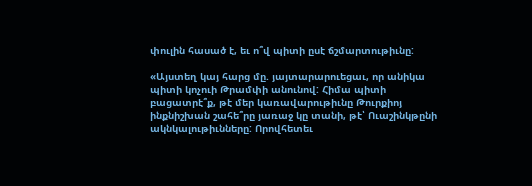փուլին հասած է, եւ ո՞վ պիտի ըսէ ճշմարտութիւնը:

«Այստեղ կայ հարց մը. յայտարարուեցաւ, որ անիկա պիտի կոչուի Թրամփի անունով: Հիմա պիտի բացատրէ՞ք, թէ մեր կառավարութիւնը Թուրքիոյ ինքնիշխան շահե՞րը յառաջ կը տանի, թէ՝ Ուաշինկթընի ակնկալութիւնները: Որովհետեւ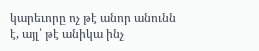կարեւորը ոչ թէ անոր անունն է, այլ՝ թէ անիկա ինչ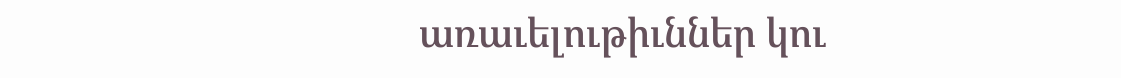առաւելութիւններ կու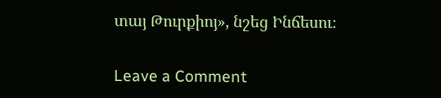տայ Թուրքիոյ», նշեց Ինճեսու։

Leave a Comment